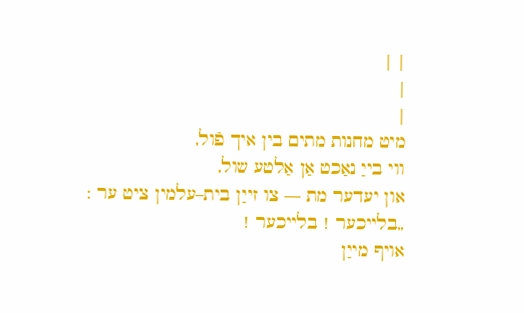| |
|
|
מיט מחנות מתים בין איך פֿול,
ווי בייַ נאַכט אַן אַלטע שול,
און יעדער מת — צו זייַן בית–עלמין ציט ער :
„בלייכער ! בלייכער !
אויף מייַן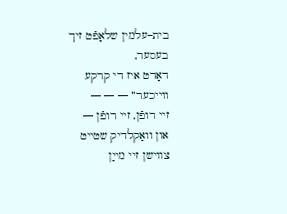בית–עלמין שלאָפֿט זיך בעסער,
דאָרט איז די קרקע ווייכער“ — — —
זיי רופֿן, זיי רופֿן —
און וואַקלדיק שטייט צווישן זיי מייַן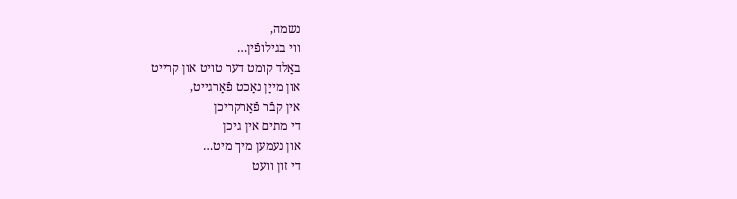נשמה,
ווי בגילופֿין…
באַלד קומט דער טויט און קרייט
און מייַן נאַכט פֿאַרגייט,
אין קבֿר פֿאַרקריכן
די מתים אין גיכן
און נעמען מיך מיט…
די זון וועט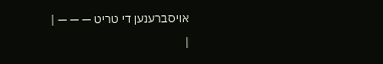אויסברענען די טריט — — — |
|